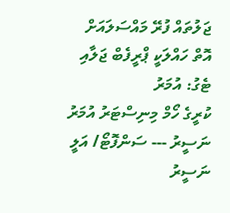ޖަލުތައް ފުރޭ މައްސަލައަށް އޮތް ހައްލަކީ ޕްރީފެބް ޖަލާއި ޓެގު: އުމަރު
ކުރީގެ ހޯމް މިނިސްޓަރު އުމަރު ނަސީރު --- ސަންފޮޓޯ/ އަލީ ނަސީރު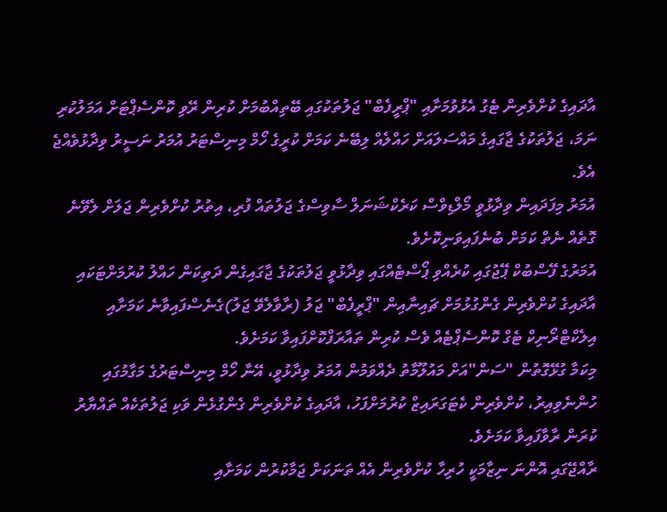އާދައިގެ ކުށްވެރިން ޓެގު އެޅުވުމަށާއި "ޕްރީފެބް" ޖަލުތަކުގައި ބޭތިއްބުމަށް ކުރިން ރޭވި ކޮންސެޕްޓަށް އަމަލުކުރި ނަމަ، ޖަލުތަކުގެ ޖާގައިގެ މައްސަލައަށް ހައްލެއް ލިބޭނެ ކަމަށް ކުރީގެ ހޯމް މިނިސްޓަރު އުމަރު ނަސީރު ވިދާޅުވެއްޖެ އެވެ.
އުމަރު މިފަދައިން ވިދާޅުވީ މޯލްޑިވްސް ކަރެކްޝަނަލް ސާވިސްގެ ޖަލުތައް ފުރި، އިތުރު ކުށްވެރިން ޖަލަށް ލެވޭނެ ގޮތެއް ނެތް ކަމަށް ބުނެފައިވަނިކޮށެވެ.
އުމަރުގެ ފޭސްބުކް ޕޭޖުގައި ކުރެއްވި ޕޯސްޓެއްގައި ވިދާޅުވީ ޖަލުތަކުގެ ޖާގައިގެން ދަތިކަން ހައްލު ކުރުމަށްޓަކައި އާދައިގެ ކުށްވެރިން ގެންގުޅުމަށް ޗައިނާއިން "ޕްރީފެބް" ޖަލު (ރާވާލެވޭ ޖަލު)ގެނެސްފައިވާނެ ކަމަށާއި އިލެކްޓްރޯނިކް ޓެގް ކޮންސެޕްޓެއް ވެސް ކުރިން ތައާރަފްކޮށްފައިވާ ކަމަށެވެ.
މިކަމާ ގުޅޭގޮތުން "ސަން"އަށް މައުލޫމާތު ދެއްވަމުން އުމަރު ވިދާޅުވީ، އޭނާ ހޯމް މިނިސްޓަރުގެ މަގާމުގައި ހުންނެވިއިރު، ކުށްވެރިން ކެޓަގަރައިޒް ކުރުމަށްފަހު، އާދައިގެ ކުށްވެރިން ގެންގުޅެން ވަކި ޖަލުތަކެއް ތައްޔާރު ކުރަން ރާވާފައިވާ ކަމަށެވެ.
ރާއްޖޭގައި އޮންނަ ނިޒާމަކީ ހުރިހާ ކުށްވެރިން އެއް ތަނަކަށް ޖަމާކުރުން ކަމަށާއި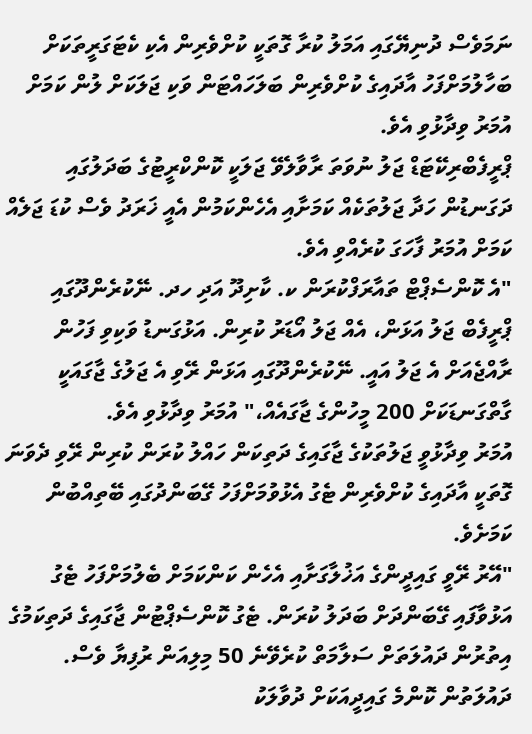ނަމަވެސް ދުނިޔޭގައި އަމަލު ކުރާ ގޮތަކީ ކުށްވެރިން އެކި ކެޓަގަރީތަކަށް ބަހާލުމަށްފަހު އާދައިގެ ކުށްވެރިން ބަލަހައްޓަން ވަކި ޖަލަކަށް ލުން ކަމަށް އުމަރު ވިދާޅުވި އެވެ.
ޕްރީފެބްރިކޭޓަޑް ޖަލު ނުވަތަ ރާވާލެވޭ ޖަލަކީ ކޮންކްރީޓުގެ ބަދަލުގައި ދަގަނޑުން ހަދާ ޖަލުތަކެއް ކަމަށާއި އެހެންކަމުން އެއީ ޚަރަދު ވެސް ކުޑަ ޖަލެއް ކަމަށް އުމަރު ފާހަގަ ކުރެއްވި އެވެ.
"އެ ކޮންސެޕްޓް ތައާރަފްކުރަން ކ. ކާށިދޫ އަދި ހދ. ނޭކުރެންދޫގައި ޕްރީފެބް ޖަލު އަޅަން، އެއް ޖަލު އޯޑަރު ކުރިން. އަޅުގަނޑު ވަކިވި ފަހުން ރާއްޖެއަށް އެ ޖަލު އައީ. ނޭކުރެންދޫގައި އަޅަން ރޭވި އެ ޖަލުގެ ޖާގައަކީ ގާތްގަނޑަކަށް 200 މީހުންގެ ޖާގައެއް،" އުމަރު ވިދާޅުވި އެވެ.
އުމަރު ވިދާޅުވީ ޖަލުތަކުގެ ޖާގައިގެ ދަތިކަން ހައްލު ކުރަން ކުރިން ރޭވި ދެވަނަ ގޮތަކީ އާދައިގެ ކުށްވެރިން ޓެގު އެޅުވުމަށްފަހު ގޭބަންދުގައި ބޭތިއްބުން ކަމަށެވެ.
"އޭރު ރޭވީ ގައިދީންގެ އަޚުލާގަށާއި އެހެން ކަންކަމަށް ބެލުމަށްފަހު ޓެގު އަޅުވާފައި ގޭބަންދަށް ބަދަލު ކުރަން. ޓެގު ކޮންސެޕްޓުން ޖާގައިގެ ދަތިކަމުގެ އިތުރުން ދައުލަތަށް ސަލާމަތް ކުރެވޭނެ 50 މިލިއަން ރުފިޔާ ވެސް. ދައުލަތުން ކޮންމެ ގައިދީއަކަށް ދުވާލަކު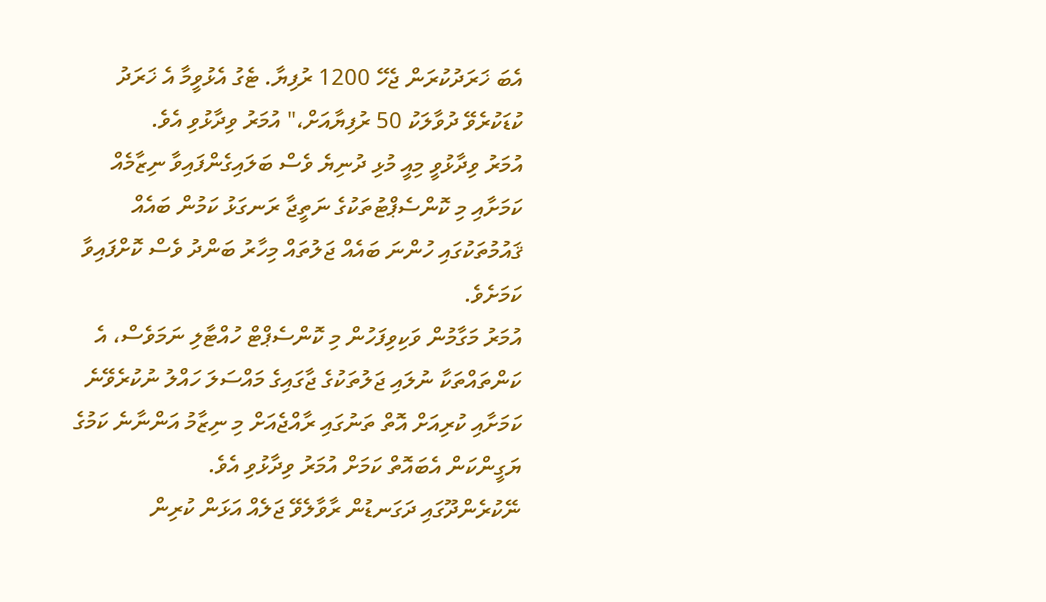އެބަ ޚަރަދުކުރަން ޖެހޭ 1200 ރުފިޔާ. ޓެގު އެޅުވީމާ އެ ޚަރަދު ކުޑަކުރެވޭ ދުވާލަކު 50 ރުފިޔާއަށް،" އުމަރު ވިދާޅުވި އެވެ.
އުމަރު ވިދާޅުވީ މިއީ މުޅި ދުނިޔެ ވެސް ބަލައިގެންފައިވާ ނިޒާމެއް ކަމަށާއި މި ކޮންސެޕްޓުތަކުގެ ނަތީޖާ ރަނގަޅު ކަމުން ބައެއް ޤައުމުތަކުގައި ހުންނަ ބައެއް ޖަލުތައް މިހާރު ބަންދު ވެސް ކޮށްފައިވާ ކަމަށެވެ.
އުމަރު މަގާމުން ވަކިވިފަހުން މި ކޮންސެޕްޓް ހުއްޓާލި ނަމަވެސް، އެ ކަންތައްތަކާ ނުލައި ޖަލުތަކުގެ ޖާގައިގެ މައްސަލަ ހައްލު ނުކުރެވޭނެ ކަމަށާއި ކުރިއަށް އޮތް ތަނުގައި ރާއްޖެއަށް މި ނިޒާމު އަންނާނެ ކަމުގެ ޔަގީންކަން އެބައޮތް ކަމަށް އުމަރު ވިދާޅުވި އެވެ.
ނޭކުރެންދޫގައި ދަގަނޑުން ރާވާލެވޭ ޖަލެއް އަޅަން ކުރިން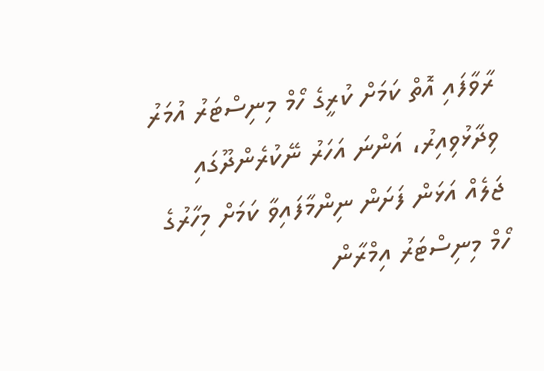ރާވާފައި އޮތް ކަމަށް ކުރީގެ ހޯމް މިނިސްޓަރު އުމަރު ވިދާޅުވިއިރު، އަންނަ އަހަރު ނޭކުރެންދޫގައި ޖަލެއް އަޅަން ފަށަން ނިންމާފައިވާ ކަމަށް މިހާރުގެ ހޯމް މިނިސްޓަރު އިމްރާން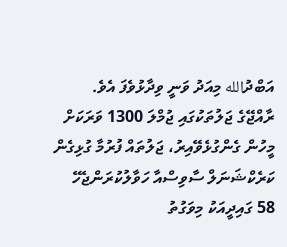އަބްދުالله މިއަދު ވަނީ ވިދާޅުވެފަ އެވެ.
ރާއްޖޭގެ ޖަލުތަކުގައި ޖުމްލަ 1300 ވަރަކަށް މީހުން ގެންގުޅެވޭއިރު، ޖަލުތައް ފުރުމާ ގުޅިގެން ކަރެކްޝަނަލް ސާވިސްއާ ހަވާލުކުރަންޖެހޭ 58 ގައިދީއަކު މިވަގުތު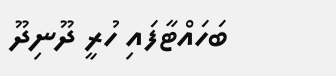ބަހައްޓާފައި ހުރީ ދޫނިދޫ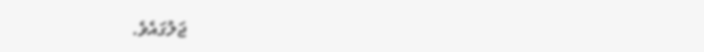ޖަލުގައެވެ.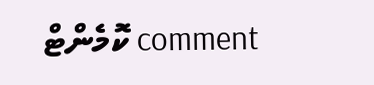comment ކޮމެންޓް